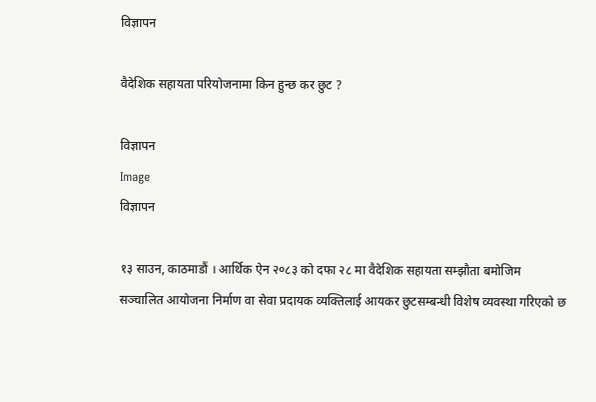विज्ञापन

वैदेशिक सहायता परियोजनामा किन हुन्छ कर छुट ?

विज्ञापन
Image
विज्ञापन

१३ साउन, काठमाडौं । आर्थिक ऐन २०८३ को दफा २८ मा वैदेशिक सहायता सम्झौता बमोजिम सञ्चालित आयोजना निर्माण वा सेवा प्रदायक व्यक्तिलाई आयकर छुटसम्बन्धी विशेष व्यवस्था गरिएको छ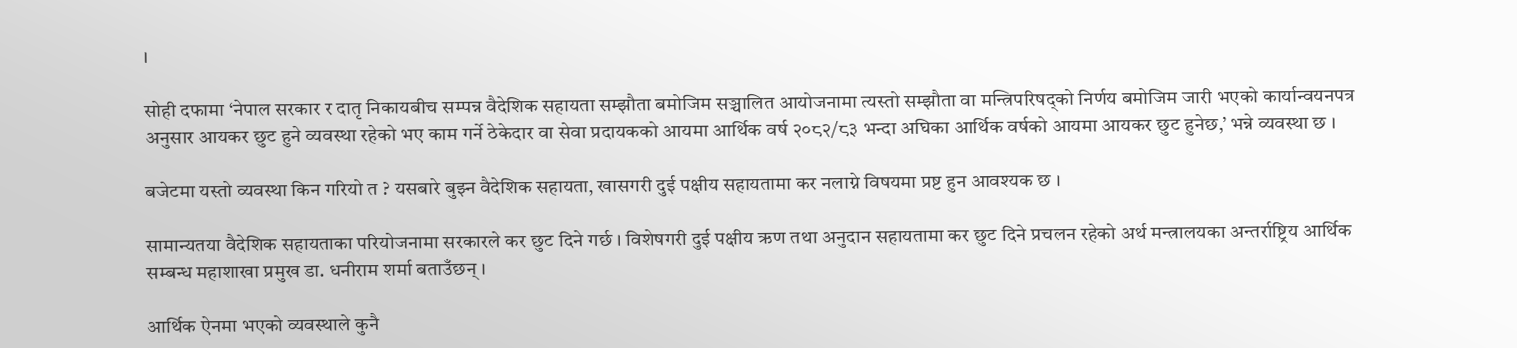।

सोही दफामा ‘नेपाल सरकार र दातृ निकायबीच सम्पन्न वैदेशिक सहायता सम्झौता बमोजिम सञ्चालित आयोजनामा त्यस्तो सम्झौता वा मन्त्रिपरिषद्को निर्णय बमोजिम जारी भएको कार्यान्वयनपत्र अनुसार आयकर छुट हुने व्यवस्था रहेको भए काम गर्ने ठेकेदार वा सेवा प्रदायकको आयमा आर्थिक वर्ष २०८२/८३ भन्दा अघिका आर्थिक वर्षको आयमा आयकर छुट हुनेछ,’ भन्ने व्यवस्था छ ।

बजेटमा यस्तो व्यवस्था किन गरियो त ? यसबारे बुझ्न वैदेशिक सहायता, खासगरी दुई पक्षीय सहायतामा कर नलाग्ने विषयमा प्रष्ट हुन आवश्यक छ ।

सामान्यतया वैदेशिक सहायताका परियोजनामा सरकारले कर छुट दिने गर्छ । विशेषगरी दुई पक्षीय ऋण तथा अनुदान सहायतामा कर छुट दिने प्रचलन रहेको अर्थ मन्त्रालयका अन्तर्राष्ट्रिय आर्थिक सम्बन्ध महाशाखा प्रमुख डा. धनीराम शर्मा बताउँछन् ।

आर्थिक ऐनमा भएको व्यवस्थाले कुनै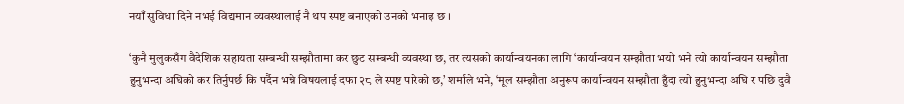नयाँ सुविधा दिने नभई विद्यमान व्यवस्थालाई नै थप स्पष्ट बनाएको उनको भनाइ छ ।

‘कुनै मुलुकसँग वैदेशिक सहायता सम्बन्धी सम्झौतामा कर छुट सम्बन्धी व्यवस्था छ, तर त्यसको कार्यान्वयनका लागि ‘कार्यान्वयन सम्झौता भयो भने त्यो कार्यान्वयन सम्झौता हुनुभन्दा अघिको कर तिर्नुपर्छ कि पर्दैन भन्ने विषयलाई दफा २८ ले स्पष्ट पारेको छ,’ शर्माले भने, ‘मूल सम्झौता अनुरूप कार्यान्वयन सम्झौता हुँदा त्यो हुनुभन्दा अघि र पछि दुवै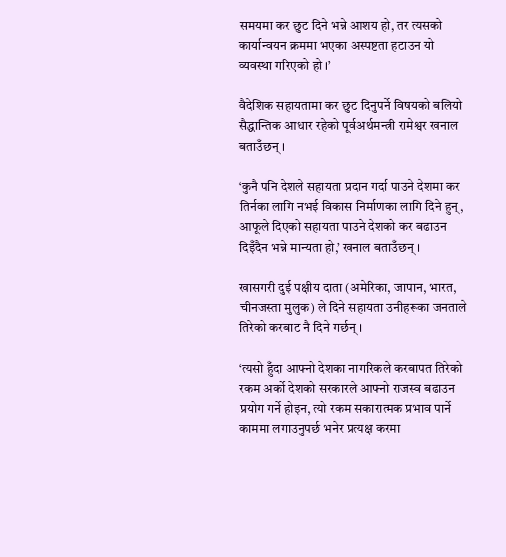समयमा कर छुट दिने भन्ने आशय हो, तर त्यसको कार्यान्वयन क्रममा भएका अस्पष्टता हटाउन यो व्यवस्था गरिएको हो ।’

वैदेशिक सहायतामा कर छुट दिनुपर्ने विषयको बलियो सैद्धान्तिक आधार रहेको पूर्वअर्थमन्त्री रामेश्वर खनाल बताउँछन् ।

‘कुनै पनि देशले सहायता प्रदान गर्दा पाउने देशमा कर तिर्नका लागि नभई विकास निर्माणका लागि दिने हुन्, आफूले दिएको सहायता पाउने देशको कर बढाउन दिइँदैन भन्ने मान्यता हो,’ खनाल बताउँछन् ।

खासगरी दुई पक्षीय दाता (अमेरिका, जापान, भारत, चीनजस्ता मुलुक) ले दिने सहायता उनीहरूका जनताले तिरेको करबाट नै दिने गर्छन् ।

‘त्यसो हुँदा आफ्नो देशका नागरिकले करबापत तिरेको रकम अर्को देशको सरकारले आफ्नो राजस्व बढाउन प्रयोग गर्ने होइन, त्यो रकम सकारात्मक प्रभाव पार्ने काममा लगाउनुपर्छ भनेर प्रत्यक्ष करमा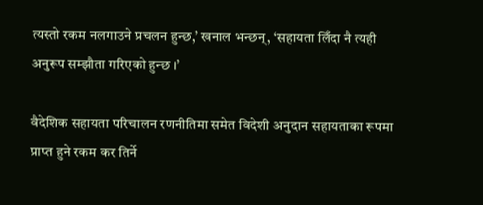त्यस्तो रकम नलगाउने प्रचलन हुन्छ,’ खनाल भन्छन्, ‘सहायता लिँदा नै त्यही अनुरूप सम्झौता गरिएको हुन्छ ।’

वैदेशिक सहायता परिचालन रणनीतिमा समेत विदेशी अनुदान सहायताका रूपमा प्राप्त हुने रकम कर तिर्ने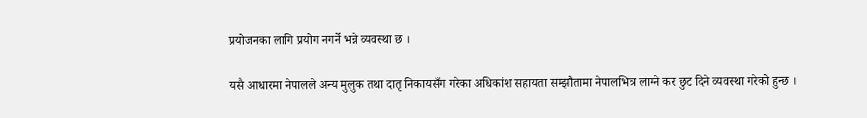प्रयोजनका लागि प्रयोग नगर्ने भन्ने व्यवस्था छ ।

यसै आधारमा नेपालले अन्य मुलुक तथा दातृ निकायसँग गरेका अधिकांश सहायता सम्झौतामा नेपालभित्र लाग्ने कर छुट दिने व्यवस्था गरेको हुन्छ ।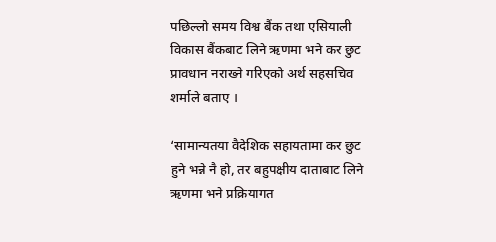पछिल्लो समय विश्व बैंक तथा एसियाली विकास बैंकबाट लिने ऋणमा भने कर छुट प्रावधान नराख्ने गरिएको अर्थ सहसचिव शर्माले बताए ।

‘सामान्यतया वैदेशिक सहायतामा कर छुट हुने भन्ने नै हो, तर बहुपक्षीय दाताबाट लिने ऋणमा भने प्रक्रियागत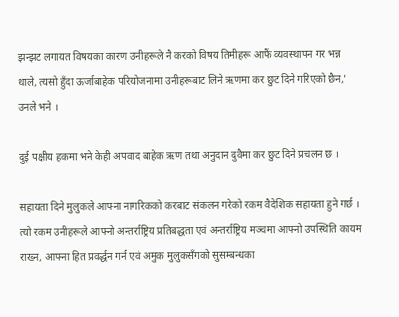झन्झट लगायत विषयका कारण उनीहरूले नै करको विषय तिमीहरू आफैं व्यवस्थापन गर भन्न थाले, त्यसो हुँदा ऊर्जाबाहेक परियोजनामा उनीहरूबाट लिने ऋणमा कर छुट दिने गरिएको छैन,’ उनले भने ।

दुई पक्षीय हकमा भने केही अपवाद बाहेक ऋण तथा अनुदान दुवैमा कर छुट दिने प्रचलन छ ।

सहायता दिने मुलुकले आफ्ना नागरिकको करबाट संकलन गरेको रकम वैदेशिक सहायता हुने गर्छ । त्यो रकम उनीहरूले आफ्नो अन्तर्राष्ट्रिय प्रतिबद्धता एवं अन्तर्राष्ट्रिय मञ्चमा आफ्नो उपस्थिति कायम राख्न, आफ्ना हित प्रवर्द्धन गर्न एवं अमुक मुलुकसँगको सुसम्बन्धका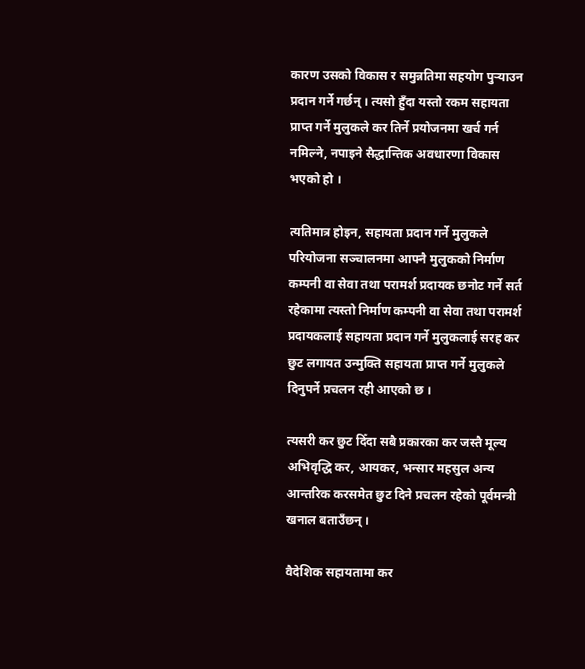कारण उसको विकास र समुन्नतिमा सहयोग पुर्‍याउन प्रदान गर्ने गर्छन् । त्यसो हुँदा यस्तो रकम सहायता प्राप्त गर्ने मुलुकले कर तिर्ने प्रयोजनमा खर्च गर्न नमिल्ने, नपाइने सैद्धान्तिक अवधारणा विकास भएको हो ।

त्यतिमात्र होइन, सहायता प्रदान गर्ने मुलुकले परियोजना सञ्चालनमा आफ्नै मुलुकको निर्माण कम्पनी वा सेवा तथा परामर्श प्रदायक छनोट गर्ने सर्त रहेकामा त्यस्तो निर्माण कम्पनी वा सेवा तथा परामर्श प्रदायकलाई सहायता प्रदान गर्ने मुलुकलाई सरह कर छुट लगायत उन्मुक्ति सहायता प्राप्त गर्ने मुलुकले दिनुपर्ने प्रचलन रही आएको छ ।

त्यसरी कर छुट दिँदा सबै प्रकारका कर जस्तै मूल्य अभिवृद्धि कर, आयकर, भन्सार महसुल अन्य आन्तरिक करसमेत छुट दिने प्रचलन रहेको पूर्वमन्त्री खनाल बताउँछन् ।

वैदेशिक सहायतामा कर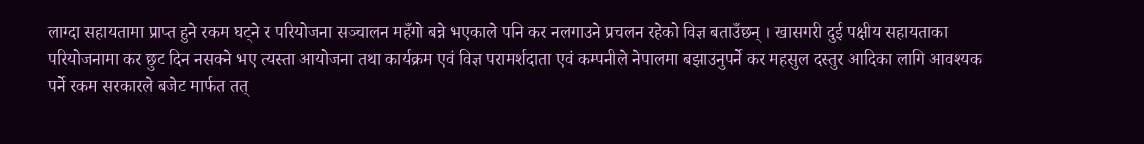लाग्दा सहायतामा प्राप्त हुने रकम घट्ने र परियोजना सञ्चालन महँगो बन्ने भएकाले पनि कर नलगाउने प्रचलन रहेको विज्ञ बताउँछन् । खासगरी दुई पक्षीय सहायताका परियोजनामा कर छुट दिन नसक्ने भए त्यस्ता आयोजना तथा कार्यक्रम एवं विज्ञ परामर्शदाता एवं कम्पनीले नेपालमा बझाउनुपर्ने कर महसुल दस्तुर आदिका लागि आवश्यक पर्ने रकम सरकारले बजेट मार्फत तत्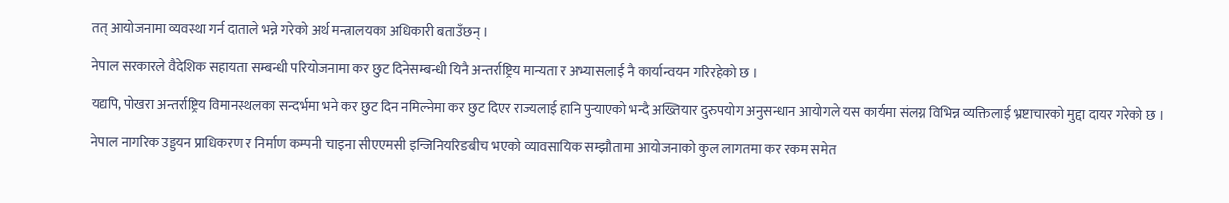तत् आयोजनामा व्यवस्था गर्न दाताले भन्ने गरेको अर्थ मन्त्रालयका अधिकारी बताउँछन् ।

नेपाल सरकारले वैदेशिक सहायता सम्बन्धी परियोजनामा कर छुट दिनेसम्बन्धी यिनै अन्तर्राष्ट्रिय मान्यता र अभ्यासलाई नै कार्यान्वयन गरिरहेको छ ।

यद्यपि, पोखरा अन्तर्राष्ट्रिय विमानस्थलका सन्दर्भमा भने कर छुट दिन नमिल्नेमा कर छुट दिएर राज्यलाई हानि पुर्‍याएको भन्दै अख्तियार दुरुपयोग अनुसन्धान आयोगले यस कार्यमा संलग्न विभिन्न व्यक्तिलाई भ्रष्टाचारको मुद्दा दायर गरेको छ ।

नेपाल नागरिक उड्डयन प्राधिकरण र निर्माण कम्पनी चाइना सीएएमसी इन्जिनियरिङबीच भएको व्यावसायिक सम्झौतामा आयोजनाको कुल लागतमा कर रकम समेत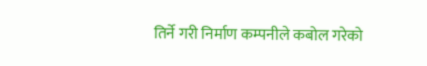तिर्ने गरी निर्माण कम्पनीले कबोल गरेको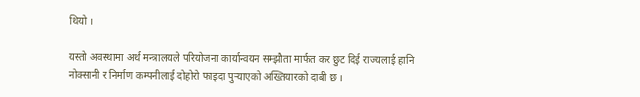थियो ।

यस्तो अवस्थामा अर्थ मन्त्रालयले परियोजना कार्यान्वयन सम्झौता मार्फत कर छुट दिई राज्यलाई हानि नोक्सानी र निर्माण कम्पनीलाई दोहोरो फाइदा पुर्‍याएको अख्तियारको दाबी छ ।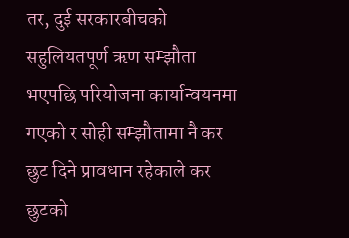तर, दुई सरकारबीचको सहुलियतपूर्ण ऋण सम्झौता भएपछि परियोजना कार्यान्वयनमा गएको र सोही सम्झौतामा नै कर छुट दिने प्रावधान रहेकाले कर छुटको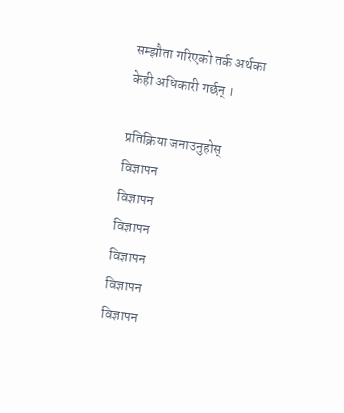सम्झौता गरिएको तर्क अर्थका केही अधिकारी गर्छन् ।

प्रतिक्रिया जनाउनुहोस्
विज्ञापन
विज्ञापन
विज्ञापन
विज्ञापन
विज्ञापन
विज्ञापन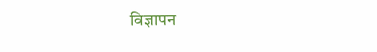विज्ञापन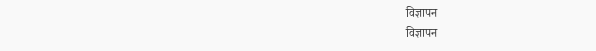विज्ञापन
विज्ञापन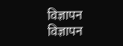विज्ञापन
विज्ञापन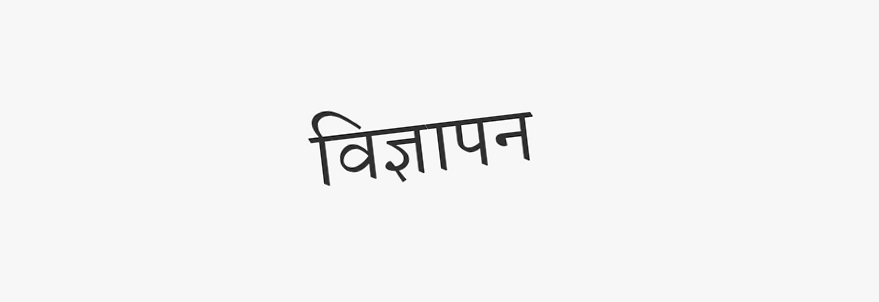विज्ञापन